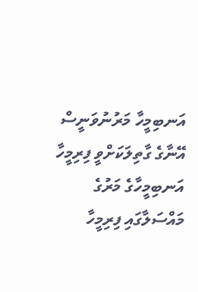އަނބިމީހާ މަރުނުވަނީސް އޭނާގެ ގާތިލަކަށްވީ ފިރިމީހާ
އަނބިމީހާގެ މަރުގެ މައްސަލާގައި ފިރިމީހާ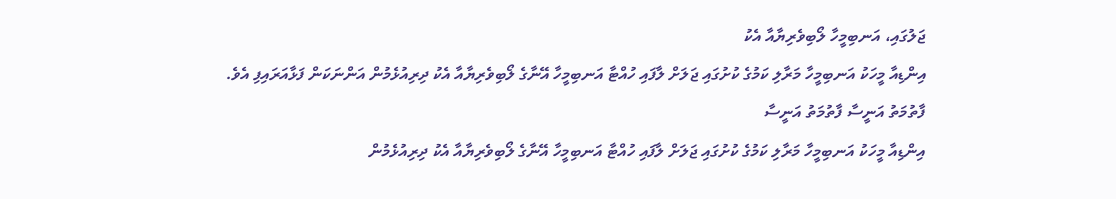ޖަލުގައި، އަނބިމީހާ ލޯބިވެރިޔާއާ އެކު
އިންޑިއާ މީހަކު އަނބިމީހާ މަރާލި ކަމުގެ ކުށުގައި ޖަލަށް ލާފައި ހުއްޓާ އަނބިމީހާ އޭނާގެ ލޯބިވެރިޔާއާ އެކު ދިރިއުޅެމުން އަންނަކަން ފަޅާއަރައިފި އެވެ.
ފާތުމަތު އަނީސާ ފާތުމަތު އަނީސާ
އިންޑިއާ މީހަކު އަނބިމީހާ މަރާލި ކަމުގެ ކުށުގައި ޖަލަށް ލާފައި ހުއްޓާ އަނބިމީހާ އޭނާގެ ލޯބިވެރިޔާއާ އެކު ދިރިއުޅެމުން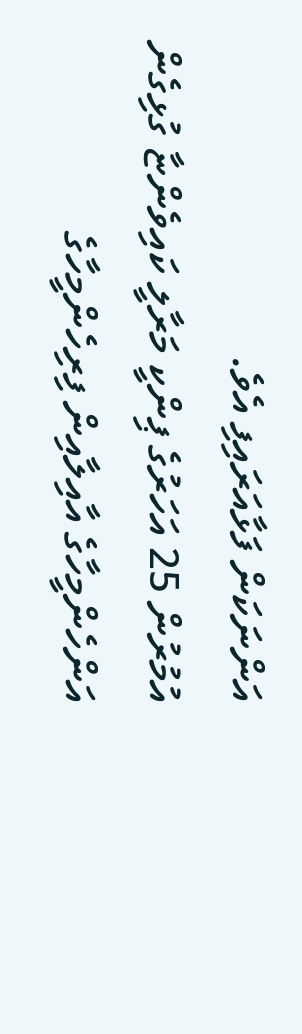އަންނަކަން ފަޅާއަރައިފި އެވެ.
އުމުރުން 25 އަހަރުގެ ޕިންކީ މަރާލީ ކައިވެންޏާ ގުޅިގެން އަންހެންމީހާގެ އާއިލާއިން ފިރިހެންމީހާގެ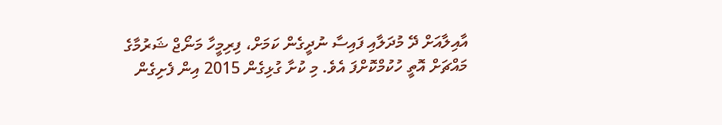އާއިލާއަށް ދޭ މުދަލާއި ފައިސާ ނުދީގެން ކަމަށް، ފިރިމީހާ މަނޯޖް ޝަރުމާގެ މައްޗަށް އޮތީ ހުކުމްކޮށްފަ އެވެ. މި ކުށާ ގުޅިގެން 2015 އިން ފެށިގެން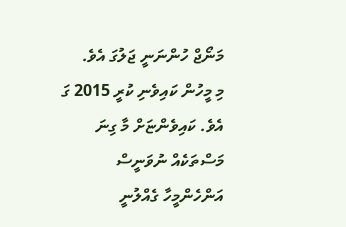މަނޯޖް ހުންނަނީ ޖަލުގަ އެވެ.
މި މީހުން ކައިވެނި ކުރީ 2015 ގަ އެވެ. ކައިވެންޏަށް މާ ގިނަ މަސްތަކެއް ނުވަނީސް އަންހެންމީހާ ގެއްލުނީ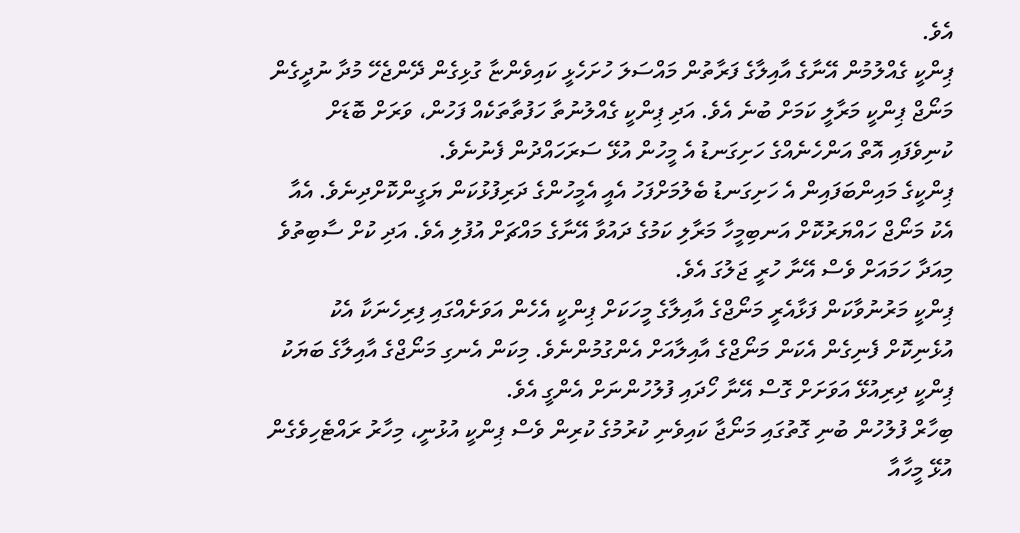އެވެ.
ޕިންކީ ގެއްލުމުން އޭނާގެ އާއިލާގެ ފަރާތުން މައްސަލަ ހުށަހެޅީ ކައިވެންޏާ ގުޅިގެން ދޭންޖެހޭ މުދާ ނުދީގެން މަނޯޖް ޕިންކީ މަރާލީ ކަމަށް ބުނެ އެވެ. އަދި ޕިންކީ ގެއްލުނުތާ ހަފުތާތަކެއް ފަހުން، ވަރަށް ބޮޑަށް ކުނިވެފައި އޮތް އަންހެނެއްގެ ހަށިގަނޑު އެ މީހުން އުޅޭ ސަރަހައްދުން ފެނުނެވެ.
ޕިންކީގެ މައިންބަފައިން އެ ހަށިގަނޑު ބެލުމަށްފަހު އެއީ އެމީހުންގެ ދަރިފުޅުކަން ޔަގީންކޮށްދިނެވެ. އެއާ އެކު މަނޯޖް ހައްޔަރުކޮށް އަނބިމީހާ މަރާލި ކަމުގެ ދައުވާ އޭނާގެ މައްޗަށް އުފުލި އެވެ. އަދި ކުށް ސާބިތުވެ މިއަދާ ހަމައަށް ވެސް އޭނާ ހުރީ ޖަލުގަ އެވެ.
ޕިންކީ މަރުނުވާކަން ފަޅާއެރީ މަނޯޖްގެ އާއިލާގެ މީހަކަށް ޕިންކީ އެހެން އަވަށެއްގައި ފިރިހެނަކާ އެކު އުޅެނިކޮށް ފެނިގެން އެކަން މަނޯޖްގެ އާއިލާއަށް އެންގުމުންނެވެ. މިކަން އެނގި މަނޯޖްގެ އާއިލާގެ ބަޔަކު ޕިންކީ ދިރިއުޅޭ އަވަށަށް ގޮސް އޭނާ ހޯދައި ފުލުހުންނަށް އެންގީ އެވެ.
ބިހާރް ފުލުހުން ބުނި ގޮތުގައި މަނޯޖާ ކައިވެނި ކުރުމުގެ ކުރިން ވެސް ޕިންކީ އުޅުނީ، މިހާރު ރައްޓެހިވެގެން އުޅޭ މީހާއާ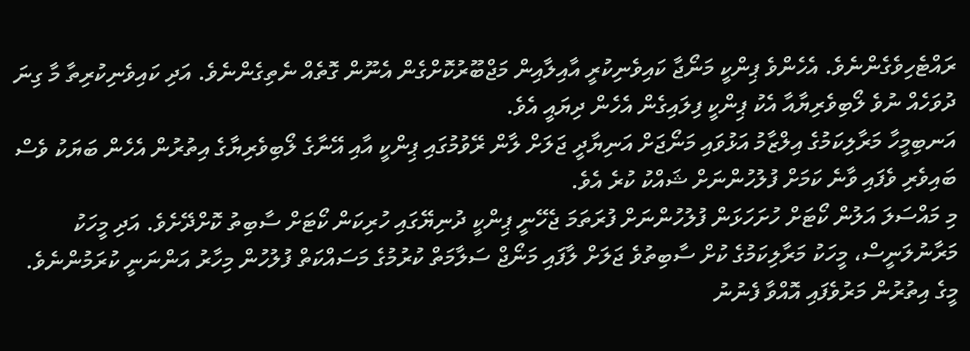ރައްޓެހިވެގެންނެވެ. އެހެންވެ ޕިންކީ މަނޯޖާ ކައިވެނިކުރީ އާއިލާއިން މަޖްބޫރުކޮށްގެން އެނޫން ގޮތެއް ނެތިގެންނެވެ. އަދި ކައިވެނިކުރިތާ މާ ގިނަ ދުވަހެއް ނުވެ ލޯބިވެރިޔާއާ އެކު ޕިންކީ ފިލައިގެން އެހެން ދިޔައީ އެވެ.
އަނބިމީހާ މަރާލިކަމުގެ އިލްޒާމު އަޅުވައި މަނޯޖަށް އަނިޔާދީ ޖަލަށް ލާން ރޭވުމުގައި ޕިންކީ އާއި އޭނާގެ ލޯބިވެރިޔާގެ އިތުރުން އެހެން ބަޔަކު ވެސް ބައިވެރި ވެފައި ވާނެ ކަމަށް ފުލުހުންނަށް ޝައްކު ކުރެ އެވެ.
މި މައްސަލަ އަލުން ކޯޓަށް ހުށަހަޅަން ފުލުހުންނަށް ފުރަތަމަ ޖެހޭނީ ޕިންކީ ދުނިޔޭގައި ހުރިކަން ކޯޓަށް ސާބިތު ކޮށްދޭށެވެ. އަދި މީހަކު މަރާނުލަނީސް، މީހަކު މަރާލިކަމުގެ ކުށް ސާބިތުވެ ޖަލަށް ލާފައި މަނޯޖް ސަލާމަތް ކުރުމުގެ މަސައްކަތް ފުލުހުން މިހާރު އަންނަނީ ކުރަމުންނެވެ. މީގެ އިތުރުން މަރުވެފައި އޮއްވާ ފެނުނު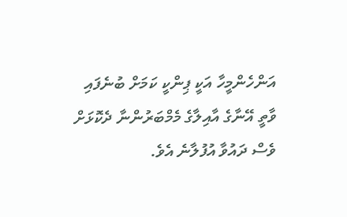އަންހެންމީހާ އަކީ ޕިންކީ ކަމަށް ބުނެފައި ވާތީ އޭނާގެ އާއިލާގެ މެމްބަރުންނާ ދެކޮޅަށް ވެސް ދައުވާ އުފުލާނެ އެވެ.